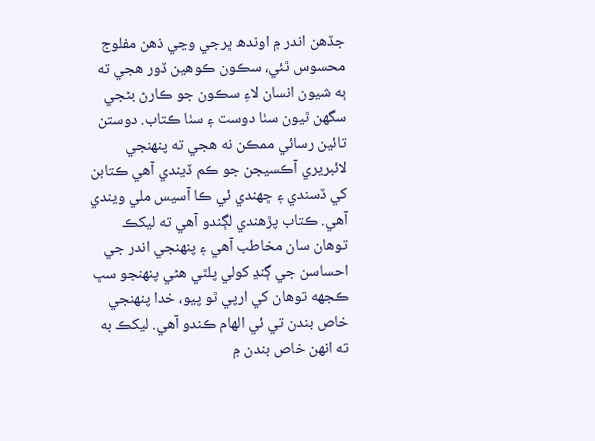جڏهن اندر ۾ اوندھ ڀرجي وڃي ذھن مفلوج محسوس ٿئي، سڪون ڪوھين ڏور هجي ته ٻه شيون انسان لاءِ سڪون جو ڪارڻ بڻجي سگهن ٿيون سٺا دوست ۽ سٺا ڪتاب. دوستن تائين رسائي ممڪن نه ھجي ته پنهنجي لائبريري آڪسيجن جو ڪم ڏيندي آھي ڪتابن کي ڏسندي ۽ ڇھندي ئي ڪا آسيس ملي ويندي آھي. ڪتاب پڙھندي لڳندو آھي ته ليکڪ توھان سان مخاطب آھي ۽ پنهنجي اندر جي احساسن جي ڳنڍ کولي پلٿي ھڻي پنهنجو سڀ ڪجهه توھان کي ارپي ٿو پيو، خدا پنهنجي خاص بندن تي ئي الھام ڪندو آھي. ليکڪ به ته انهن خاص بندن ۾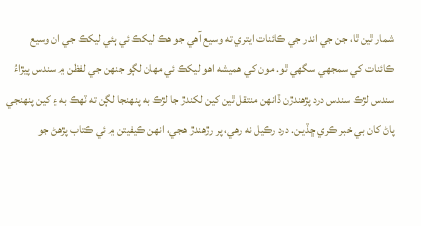شمار ٿين ٿا، جن جي اندر جي ڪائنات ايتري ته وسيع آھي جو ھڪ ليکڪ ئي ٻئي ليکڪ جي ان وسيع ڪائنات کي سمجھي سگھي ٿو. مون کي هميشه اھو ليکڪ ئي مھان لڳو جنهن جي لفظن ۾ سندس پيڙاءُ سندس لڙڪ سندس درد پڙھندڙن ڏانهن منتقل ٿين کين لکندڙ جا لڙڪ به پنهنجا لڳن ته ٽھڪ به ۽ کين پنهنجي پاڻ کان بي خبر ڪري ڇڏيـن. درد رڪيل نه رھي، پر رڙھندڙ ھجي، انهن ڪيفيتن ۾ ئي ڪتاب پڙهڻ جو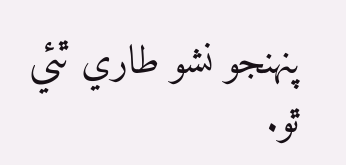پنهنجو نشو طاري ٿئي ٿو.